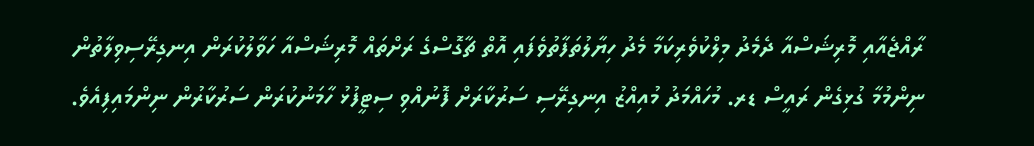ރާއްޖެއާއި މޮރިޝަސްއާ ދެމެދު މިލްކުވެރިކަމާ މެދު ހިޔާލުތަފާތުވެފައި އޮތް ޗާގޮސްގެ ރަށްތައް މޮރިޝަސްއާ ހަވާލުކުރަން އިނގިރޭސިވިލާތުން ނިންމުމާ ގުޅިގެން ރައީސް ޑރ. މުހައްމަދު މުއިއްޒު އިނގިރޭސި ސަރުކާރަށް ފޮނުއްވި ސިޓީފުޅު ހާމަނުކުރަން ސަރުކާރުން ނިންމައިފިއެވެ.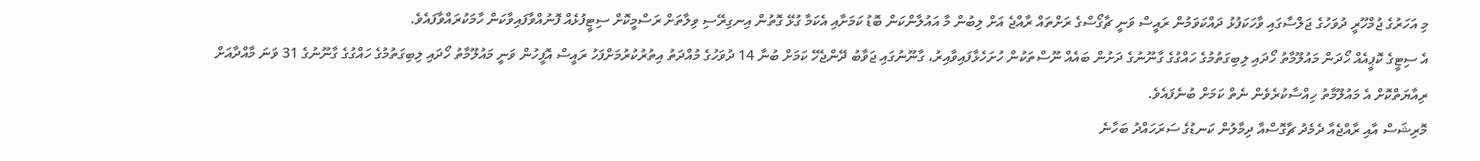މި އަހަރުގެ ޖުމްހޫރީ ދުވަހުގެ ޖަލްސާގައި ވާހަކަފުޅު ދައްކަވަމުން ރައީސް ވަނީ ޗާގޯސްގެ ރަށްތައް ރާއްޖެ އަށް ލިބުން މާ އައުލާންކަން ބޮޑު ކަމަށާއި އެކަމާ ގުޅޭ ގޮތުން އިނގިރޭސި ވިލާތަށް ރަސްމީކޮށް ސިޓީފުޅެއް ފޮނުއްވާފައިވާކަން ހާމަކުރައްވާފައެވެ.
އެ ސިޓީގެ ކޮޕީއެއް ހޯދަން މައުލޫމާތު ހޯދައި ލިބިގަތުމުގެ ހައްގުގެ ގާނޫނުގެ ދަށުން ބައެއް ނޫސްތަކުން ހުށަހެޅާފައިވާއިރު، ގާނޫނުގައި ޖަވާބު ދޭންޖެހޭ ކަމަށް ބުނާ 14 ދުވަހުގެ މުއްދަތު އިތުރުކުރުމަށްފަހު ރައީސް އޮފީހުން ވަނީ މައުލޫމާތު ހޯދައި ލިބިގަތުމުގެ ހައްގުގެ ގާނޫނުގެ 31 ވަނަ މާއްދާއަށް ރިއާޔަތްކޮށް އެ މައުލޫމާތު ހިއްސާކުރެވެން ނެތް ކަމަށް ބުނެފައެވެ.
މޮރިޝަސް އާއި ރާއްޖެއާ ދެމެދު ޗާގޮސްއާ ދިމާލުން ކަނޑުގެ ސަރަހައްދު ބަހާނެ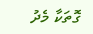ގޮތަކާ މެދު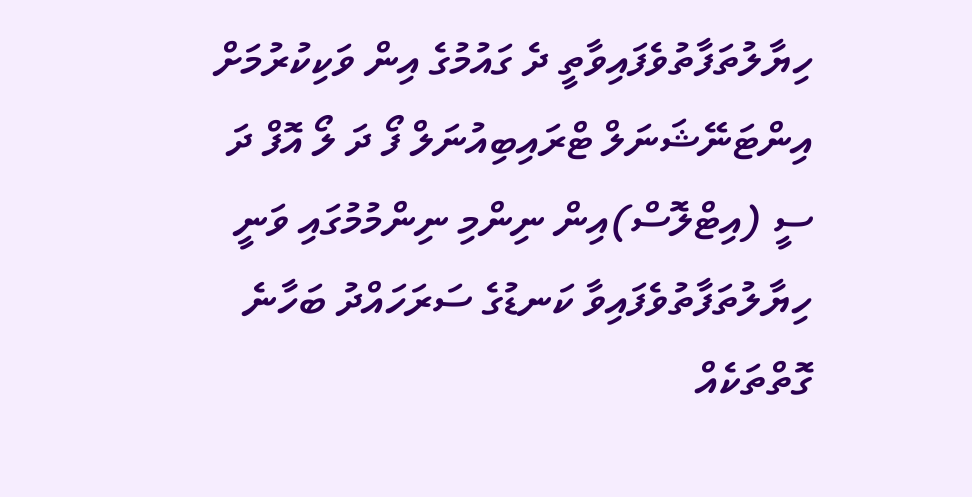ހިޔާލުތަފާތުވެފައިވާތީ ދެ ގައުމުގެ އިން ވަކިކުރުމަށް އިންޓަނޭޝަނަލް ޓްރައިބިއުނަލް ފޯ ދަ ލޯ އޮފް ދަ ސީ (އިޓްލޮސް)އިން ނިންމި ނިންމުމުގައި ވަނީ ހިޔާލުތަފާތުވެފައިވާ ކަނޑުގެ ސަރަހައްދު ބަހާނެ ގޮތްތަކެއް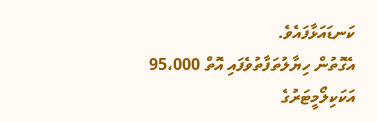ކަނޑައަޅާފައެވެ.
އެގޮތުން ހިޔާލުތަފާތުވެފައި އޮތް 95،000 އަކަކިލޯމީޓަރުގެ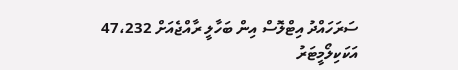ސަރަހައްދު އިޓްލޮސް އިން ބަހާލީ ރާއްޖެއަށް 47،232 އަކަކިލޯމީޓަރު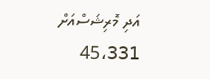އަދި މޮރިޝަސްއަށް 45،331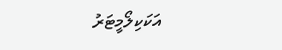އަކަކިލޯމީޓަރު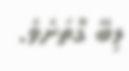ލިބޭ ގޮތަށެވެ.